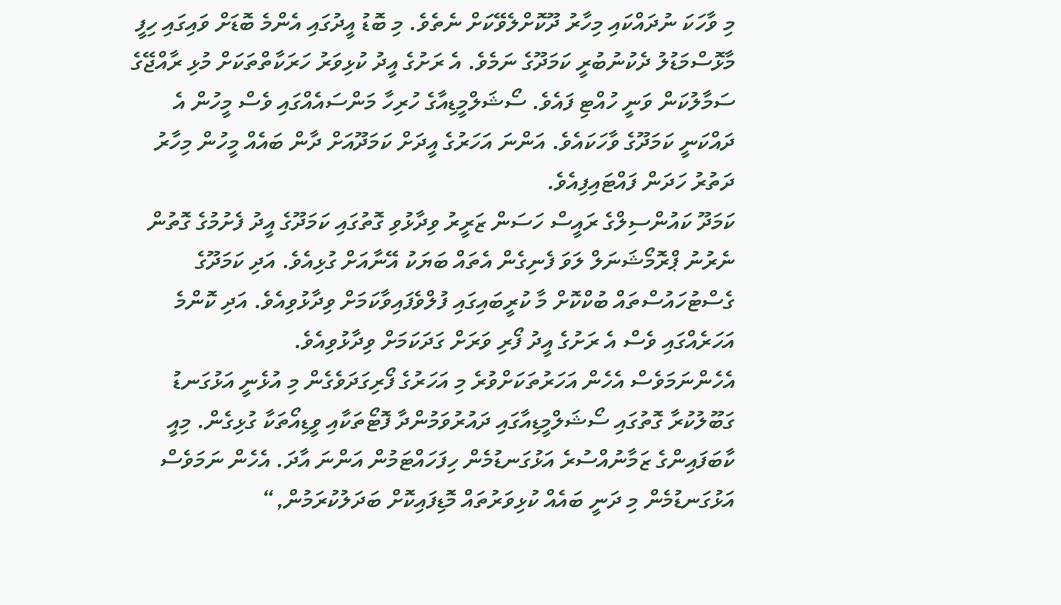މި ވާހަކަ ނުދައްކައި މިހާރު ދޫކޮށްލެވޭކަށް ނެތެވެ. މި ބޮޑު އީދުގައި އެންމެ ބޮޑަށް ވައިގައި ހިފީ މާޅޮސްމަޑުލު ދެކުނުބުރީ ކަމަދޫގެ ނަމެވެ. އެ ރަށުގެ އީދު ކުޅިވަރު ހަރަކާތްތަކަށް މުޅި ރާއްޖޭގެ ސަމާލުކަން ވަނީ ހުއްޓި ފައެވެ. ސޯޝަލްމީޑިއާގެ ހުރިހާ މަންސައެއްގައި ވެސް މީހުން އެ ދައްކަނީ ކަމަދޫގެ ވާހަކައެވެ. އަންނަ އަހަރުގެ އީދަށް ކަމަދޫއަށް ދާން ބައެއް މީހުން މިހާރު ދަތުރު ހަދަން ފައްޓައިފިއެވެ.
ކަމަދޫ ކައުންސިލްގެ ރައީސް ހަސަން ޒަރީރު ވިދާޅުވި ގޮތުގައި ކަމަދޫގެ އީދު ފެށުމުގެ ގޮތުން ނެރުނު ޕްރޮމޯޝަނަލް ލަވަ ފެނިގެން އެތައް ބަޔަކު އޭނާއަށް ގުޅިއެވެ. އަދި ކަމަދޫގެ ގެސްޓުހައުސްތައް ބުކްކޮށް މާ ކުރީބައިގައި ފުލްވެފައިވާކަމަށް ވިދާޅުވިއެވެ. އަދި ކޮންމެ އަހަރެއްގައި ވެސް އެ ރަށުގެ އީދު ފޯރި ވަރަށް ގަދަކަމަށް ވިދާޅުވިއެވެ.
އެހެންނަމަވެސް އެހެން އަހަރުތަކަށްވުރެ މި އަހަރުގެ ފޯރިގަދަވެގެން މި އުޅެނީ އަޅުގަނޑު ގަބޫލުކުރާ ގޮތުގައި ސޯޝަލްމީޑިއާގައި ދައުރުވަމުންދާ ފޮޓޯތަކާއި ވީޑިއޯތަކާ ގުޅިގެން. މިއީ ކާބަފައިންގެ ޒަމާނުއްސުރެ އަޅުގަނޑުމެން ހިފަހައްޓަމުން އަންނަ އާދަ. އެހެން ނަމަވެސް އަޅުގަނޑުމެން މި ދަނީ ބައެއް ކުޅިވަރުތައް މޮޑިފައިކޮށް ބަދަލުކުރަމުން,“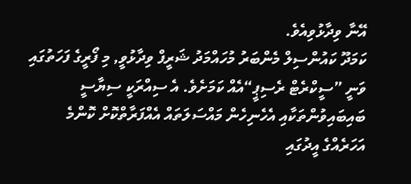އޭނާ ވިދާޅުވިއެވެ.
ކަމަދޫ ކައުންސިލް މެންބަރު މުހައްމަދު ޝަރީފް ވިދާޅުވީ, މި ފޯރީގެ ފަހަތުގައި ވަނީ ”ސީކްރެޓް ރެސިޕީ“އެއް ކަމަށެވެ. އެ ސިއްރަކީ ސިޔާސީ ބައިބައިވުންތަކާއި އެހެނިހެން މައްސަލަތައް އެއްފަރާތްކޮށް ކޮންމެ އަހަރެއްގެ އީދުގައި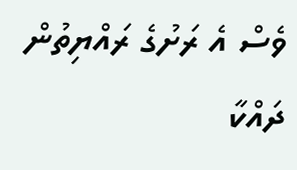ވެސް އެ ރަށުގެ ރައްޔިތުން ދައްކާ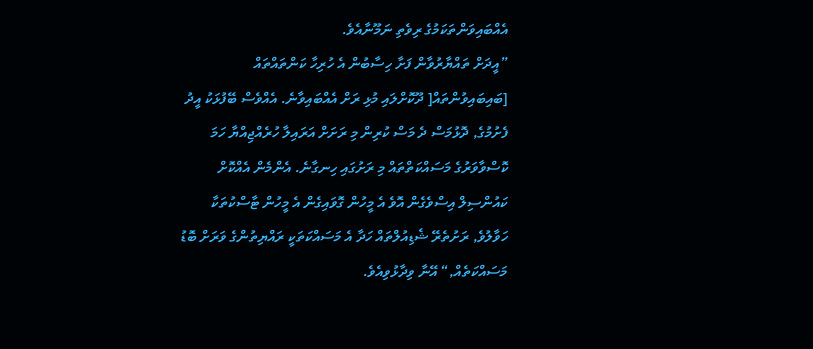އެއްބައިވަންތަކަމުގެ ރިވެތި ނަމޫނާއެވެ.
”އީދަށް ތައްޔާރުވާން ފަށާ ހިސާބުން އެ ހުރިހާ ކަންތައްތައް [ބައިބައިވުންތައް[ ދޫކޮށްލައި މުޅި ރަށް އެއްބައިވާނެ. އެއްވެސް ބޭފުޅަކު އީދު ފެށުމުގެ, ދޮޅުމަސް ދެ މަސް ކުރިން މި ރަށަށް އަރައިލާ ހުރެއްޖިއްޔާ ހަމަ ކޮސްވާވަރުގެ މަސައްކަތްތައް މި ރަށުގައި ހިނގާނެ. އެންމެން އެއްކޮށް ކައުންސިލް އިސްވެގެން އޮވެ އެ މީހުން ގޮވައިގެން އެ މީހުން ޓާސްކުތަކާ ހަވާލުވެ, ރަށުތެރޭ ޝެޑިއުލްތައް ހަދާ އެ މަސައްކަތަކީ ރައްޔިތުންގެ ވަރަށް ބޮޑު މަސައްކަތެއް,“ އޭނާ ވިދާޅުވިއެވެ.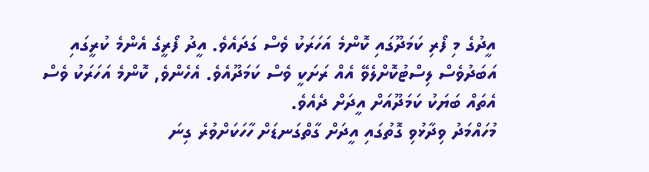އީދުގެ މި ފޯރި ކަމަދޫގައި ކޮންމެ އަހަރަކު ވެސް ގަދައެވެ. އީދު ފޯރީގެ އެންމެ ކުރީގައި އަބަދުވެސް ލިސްޓުކޮށްލެވޭ އެއް ރަށަކީ ވެސް ކަމަދޫއެވެ. އެހެންވެ, ކޮންމެ އަހަރަކު ވެސް އެތައް ބަޔަކު ކަމަދޫއަށް އީދަށް ދެއެވެ.
މުހައްމަދު ވިދާޅުވި ގޮތުގައި އީދަށް ގާތްގަނޑަށް ހާހަކަށްވުރެ ގިނަ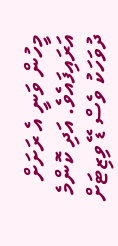މީހުން ވަނީ އެ ރަށަށް އަރައިފައެވެ. އަދި ކޮންމެ ދުވަހަކު ވެސް ޑޭ ވިޒިޓަށް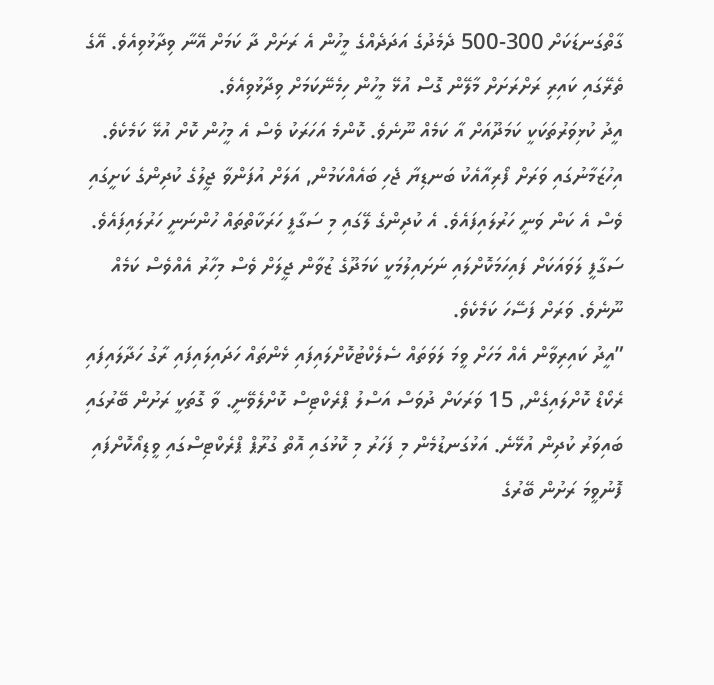ގާތްގަނޑަކަށް 300-500 ދެމެދުގެ އަދަދެއްގެ މީހުން އެ ރަށަށް ދާ ކަމަށް އޭނާ ވިދާޅުވިއެވެ. އޭގެ ތެރޭގައި ކައިރި ރަށްރަށަށް މާލޭން ގޮސް އުޅޭ މީހުން ހިމެނޭކަމަށް ވިދާޅުވިއެވެ.
އީދު ކުޅިވަރުތަކަކީ ކަމަދޫއަށް އާ ކަމެއް ނޫނެވެ. ކޮންމެ އަހަރަކު ވެސް އެ މީހުން ކޮށް އުޅޭ ކަމެކެވެ. އިހުޒަމާނުގައި ވަރަށް ފޯރިއާއެކު ބަނޑިޔާ ޖެހި ބައެއްކަމުން, އަލަށް އުފަންވާ ޖީލުގެ ކުދިންގެ ކަށީގައި ވެސް އެ ކަން ވަނީ ހަރުލައިފައެވެ. އެ ކުދިންގެ ލޭގައި މި ސަގާފީ ހަރަކާތްތައް ހުންނަނީ ހަރުލައިފައެވެ.
ސަގާފީ ލަވައަކަށް ފައިހަމަކޮށްލައި ނަށައިލުމަކީ ކަމަދޫގެ ޒުވާން ޖީލަށް ވެސް މިހާރު އެއްވެސް ކަމެއް ނޫނެވެ. ވަރަށް ފަސޭހަ ކަމެކެވެ.
”އީދު ކައިރިވާން އެއް މަހަށް ވީމަ ލަވަތައް ސެލެކްޓުކޮށްލައިފައި ޅެންތައް ހަދައިލައިފައި ރާގު ހަދާލައިފައި ރެކޯޑް ކޮށްލައިގެން, 15 ވަރަކަށް ދުވަސް އަސްލު ޕްރެކްޓިސް ކޮށްލެވޭނީ. ވާ ގޮތަކީ ރަށުން ބޭރުގައި ބައިވަރު ކުދިން އުޅޭނެ. އަޅުގަނޑުމެން މި ފަހަރު މި ކޮޅުގައި އޮތް ގުރޫޕް ޕްރެކްޓިސްގައި ވީޑިއޯކޮށްފައި ފޮނުވީމަ ރަށުން ބޭރުގެ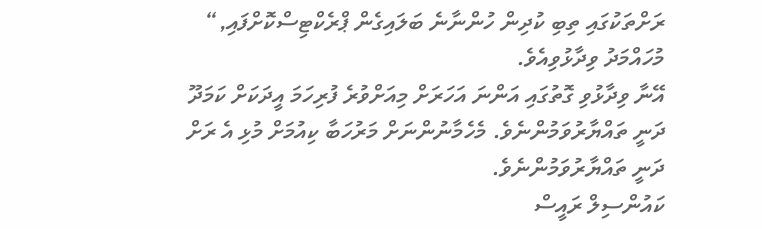ރަށްތަކުގައި ތިބި ކުދިން ހުންނާނެ ބަލައިގެން ޕްރެކްޓިސްކޮށްފައި,“ މުހައްމަދު ވިދާޅުވިއެވެ.
އޭނާ ވިދާޅުވި ގޮތުގައި އަންނަ އަހަރަށް މިއަށްވުރެ ފުރިހަމަ އީދަކަށް ކަމަދޫ ދަނީ ތައްޔާރުވަމުންނެވެ. މެހެމާނުންނަށް މަރުހަބާ ކިއުމަށް މުޅި އެ ރަށް ދަނީ ތައްޔާރުވަމުންނެވެ.
ކައުންސިލް ރައީސް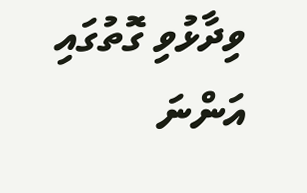ވިދާޅުވި ގޮތުގައި އަންނަ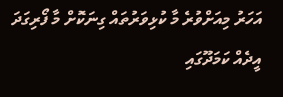އަހަރު މިއަށްވުރެ މާ ކުޅިވަރުތައް ގިނަކޮށް މާ ފޯރިގަދަ އީދެއް ކަމަދޫގައި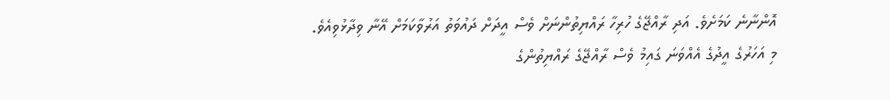އޮންނާނެ ކަމަށެވެ. އަދި ރާއްޖޭގެ ހުރިހާ ރައްޔިތުންނަށް ވެސް އީދަށް ދައުވަތު އަރުވާކަމަށް އޭނާ ވިދާޅުވިއެވެ.
މި އަހަރުގެ އީދުގެ އެއްވަނަ ގައިމު ވެސް ރާއްޖޭގެ ރައްޔިތުންގެ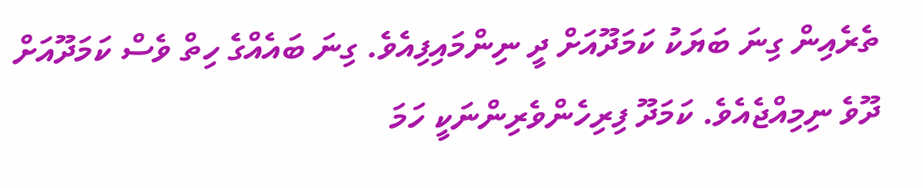ތެރެއިން ގިނަ ބަޔަކު ކަމަދޫއަށް ދީ ނިންމައިފިއެވެ. ގިނަ ބައެއްގެ ހިތް ވެސް ކަމަދޫއަށް ދޫވެ ނިމިއްޖެއެވެ. ކަމަދޫ ފިރިހެންވެރިންނަކީ ހަމަ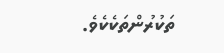ތަކުރުންތަކެކެވެ.